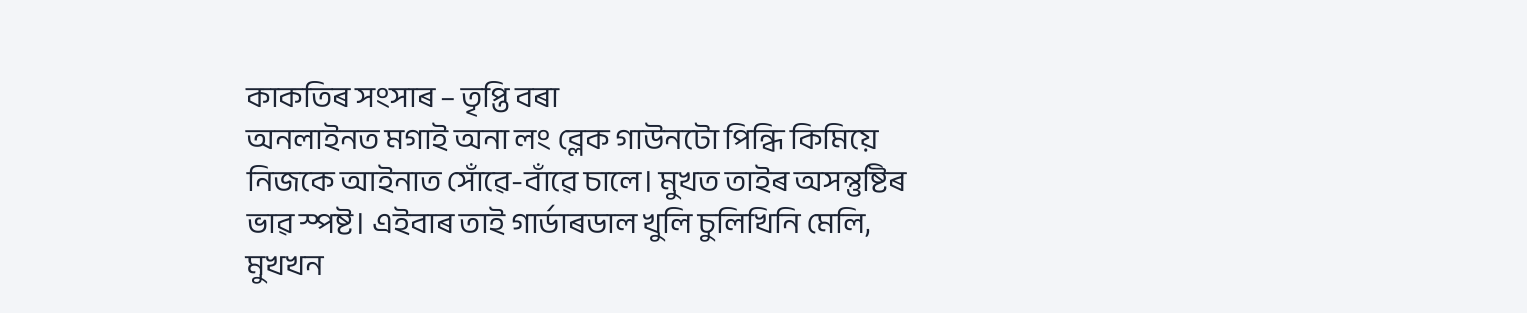কাকতিৰ সংসাৰ – তৃপ্তি বৰা
অনলাইনত মগাই অনা লং ব্লেক গাউনটো পিন্ধি কিমিয়ে নিজকে আইনাত সোঁৱে-বাঁৱে চালে। মুখত তাইৰ অসন্তুষ্টিৰ ভাৱ স্পষ্ট। এইবাৰ তাই গাৰ্ডাৰডাল খুলি চুলিখিনি মেলি, মুখখন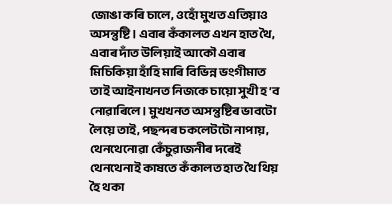জোঙা কৰি চালে, ওহোঁ মুখত এতিয়াও অসন্তুষ্টি। এবাৰ কঁকালত এখন হাত থৈ, এবাৰ দাঁত উলিয়াই আকৌ এবাৰ মিচিকিয়া হাঁহি মাৰি বিভিন্ন ভংগীমাত তাই আইনাখনত নিজকে চায়ো সুখী হ’ব নোৱাৰিলে। মুখখনত অসন্তুষ্টিৰ ভাবটো লৈয়ে তাই, পছন্দৰ চকলেটটো নাপায়, থেনথেনোৱা কেঁচুৱাজনীৰ দৰেই থেনথেনাই কাষতে কঁকালত হাত থৈ থিয় হৈ থকা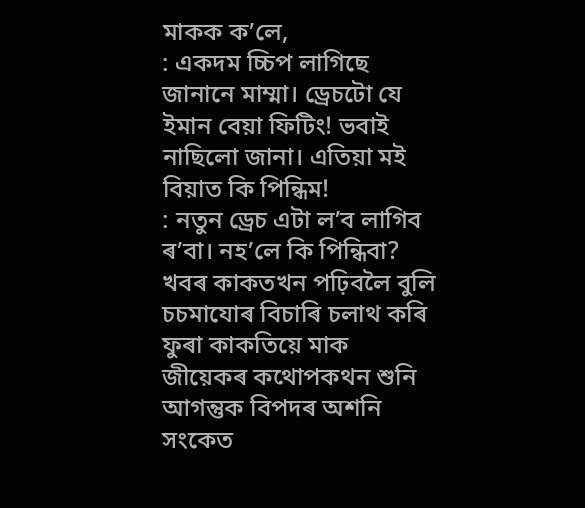মাকক ক’লে,
: একদম চ্চিপ লাগিছে জানানে মাম্মা। ড্ৰেচটো যে ইমান বেয়া ফিটিং! ভবাই নাছিলো জানা। এতিয়া মই বিয়াত কি পিন্ধিম!
: নতুন ড্ৰেচ এটা ল’ব লাগিব ৰ’বা। নহ’লে কি পিন্ধিবা?
খবৰ কাকতখন পঢ়িবলৈ বুলি চচমাযোৰ বিচাৰি চলাথ কৰি ফুৰা কাকতিয়ে মাক জীয়েকৰ কথোপকথন শুনি আগন্তুক বিপদৰ অশনি সংকেত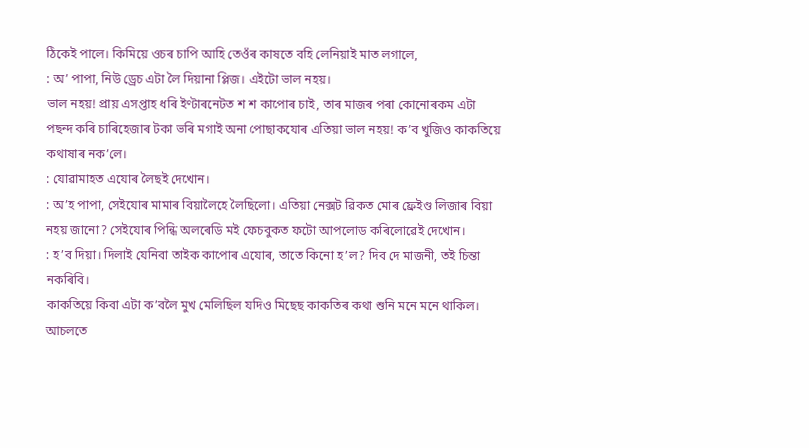ঠিকেই পালে। কিমিয়ে ওচৰ চাপি আহি তেওঁৰ কাষতে বহি লেনিয়াই মাত লগালে,
: অ’ পাপা, নিউ ড্ৰেচ এটা লৈ দিয়ানা প্লিজ। এইটো ভাল নহয়।
ভাল নহয়! প্রায় এসপ্তাহ ধৰি ইণ্টাৰনেটত শ শ কাপোৰ চাই, তাৰ মাজৰ পৰা কোনোৰকম এটা পছন্দ কৰি চাৰিহেজাৰ টকা ভৰি মগাই অনা পোছাকযোৰ এতিয়া ভাল নহয়! ক’ব খুজিও কাকতিয়ে কথাষাৰ নক’লে।
: যোৱামাহত এযোৰ লৈছই দেখোন।
: অ’হ পাপা, সেইযোৰ মামাৰ বিয়ালৈহে লৈছিলো। এতিয়া নেক্সট ৱিকত মোৰ ফ্ৰেইণ্ড লিজাৰ বিয়া নহয় জানো? সেইযোৰ পিন্ধি অলৰেডি মই ফেচবুকত ফটো আপলোড কৰিলোৱেই দেখোন।
: হ’ব দিয়া। দিলাই যেনিবা তাইক কাপোৰ এযোৰ, তাতে কিনো হ’ল? দিব দে মাজনী, তই চিন্তা নকৰিবি।
কাকতিয়ে কিবা এটা ক’বলৈ মুখ মেলিছিল যদিও মিছেছ কাকতিৰ কথা শুনি মনে মনে থাকিল। আচলতে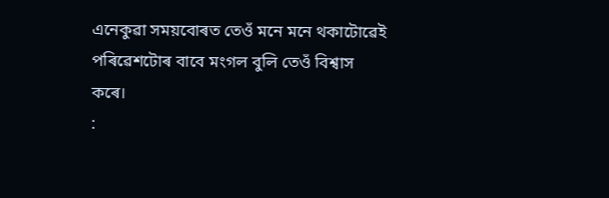এনেকুৱা সময়বোৰত তেওঁ মনে মনে থকাটোৱেই পৰিৱেশটোৰ বাবে মংগল বুলি তেওঁ বিশ্বাস কৰে।
: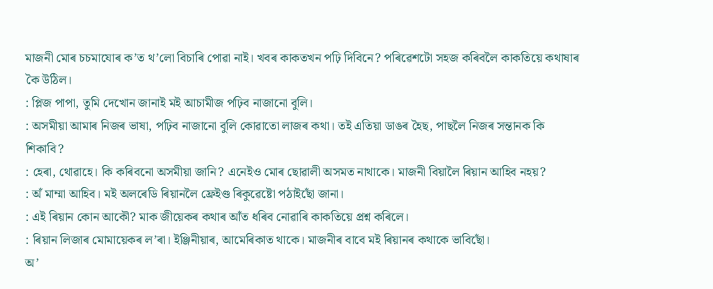মাজনী মোৰ চচমাযোৰ ক’ত থ’লো বিচাৰি পোৱা নাই। খবৰ কাকতখন পঢ়ি দিবিনে? পৰিৱেশটো সহজ কৰিবলৈ কাকতিয়ে কথাষাৰ কৈ উঠিল।
: প্লিজ পাপা, তুমি দেখোন জানাই মই আচামীজ পঢ়িব নাজানো বুলি।
: অসমীয়া আমাৰ নিজৰ ভাষা, পঢ়িব নাজানো বুলি কোৱাতো লাজৰ কথা। তই এতিয়া ডাঙৰ হৈছ, পাছলৈ নিজৰ সন্তানক কি শিকাবি?
: হেৰা, থোৱাহে। কি কৰিবনো অসমীয়া জানি? এনেইও মোৰ ছোৱালী অসমত নাথাকে। মাজনী বিয়ালৈ ৰিয়ান আহিব নহয়?
: অঁ মাম্মা আহিব। মই অলৰেডি ৰিয়ানলৈ ফ্ৰেইণ্ড ৰিকুৱেষ্টো পঠাইছোঁ জানা।
: এই ৰিয়ান কোন আকৌ? মাক জীয়েকৰ কথাৰ আঁত ধৰিব নোৱাৰি কাকতিয়ে প্ৰশ্ন কৰিলে।
: ৰিয়ান লিজাৰ মোমায়েকৰ ল’ৰা। ইঞ্জিনীয়াৰ, আমেৰিকাত থাকে। মাজনীৰ বাবে মই ৰিয়ানৰ কথাকে ভাবিছোঁ।
অ’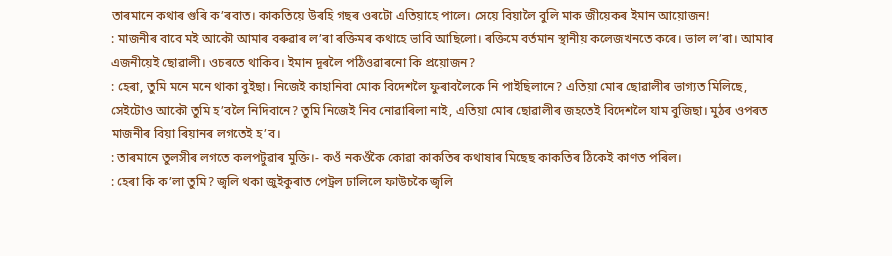তাৰমানে কথাৰ গুৰি ক’ৰবাত। কাকতিয়ে উৰহি গছৰ ওৰটো এতিয়াহে পালে। সেয়ে বিয়ালৈ বুলি মাক জীয়েকৰ ইমান আয়োজন!
: মাজনীৰ বাবে মই আকৌ আমাৰ বৰুৱাৰ ল’ৰা ৰক্তিমৰ কথাহে ভাবি আছিলো। ৰক্তিমে বৰ্তমান স্থানীয় কলেজখনতে কৰে। ভাল ল’ৰা। আমাৰ এজনীয়েই ছোৱালী। ওচৰতে থাকিব। ইমান দূৰলৈ পঠিওৱাৰনো কি প্ৰয়োজন?
: হেৰা, তুমি মনে মনে থাকা বুইছা। নিজেই কাহানিবা মোক বিদেশলৈ ফুৰাবলৈকে নি পাইছিলানে? এতিয়া মোৰ ছোৱালীৰ ভাগ্যত মিলিছে, সেইটোও আকৌ তুমি হ’বলৈ নিদিবানে? তুমি নিজেই নিব নোৱাৰিলা নাই, এতিয়া মোৰ ছোৱালীৰ জহতেই বিদেশলৈ যাম বুজিছা। মুঠৰ ওপৰত মাজনীৰ বিয়া ৰিয়ানৰ লগতেই হ’ব।
: তাৰমানে তুলসীৰ লগতে কলপটুৱাৰ মুক্তি।- কওঁ নকওঁকৈ কোৱা কাকতিৰ কথাষাৰ মিছেছ কাকতিৰ ঠিকেই কাণত পৰিল।
: হেৰা কি ক’লা তুমি? জ্বলি থকা জুইকুৰাত পেট্ৰল ঢালিলে ফাউচকৈ জ্বলি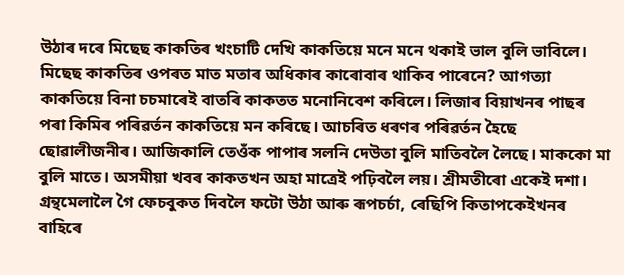উঠাৰ দৰে মিছেছ কাকতিৰ খংচাটি দেখি কাকতিয়ে মনে মনে থকাই ভাল বুলি ভাবিলে। মিছেছ কাকতিৰ ওপৰত মাত মতাৰ অধিকাৰ কাৰোবাৰ থাকিব পাৰেনে? আগত্যা কাকতিয়ে বিনা চচমাৰেই বাতৰি কাকতত মনোনিবেশ কৰিলে। লিজাৰ বিয়াখনৰ পাছৰ পৰা কিমিৰ পৰিৱৰ্তন কাকতিয়ে মন কৰিছে। আচৰিত ধৰণৰ পৰিৱৰ্তন হৈছে ছোৱালীজনীৰ। আজিকালি তেওঁক পাপাৰ সলনি দেউতা বুলি মাতিবলৈ লৈছে। মাককো মা বুলি মাতে। অসমীয়া খবৰ কাকতখন অহা মাত্ৰেই পঢ়িবলৈ লয়। শ্ৰীমতীৰো একেই দশা। গ্ৰন্থমেলালৈ গৈ ফেচবুকত দিবলৈ ফটো উঠা আৰু ৰূপচর্চা, ৰেছিপি কিতাপকেইখনৰ বাহিৰে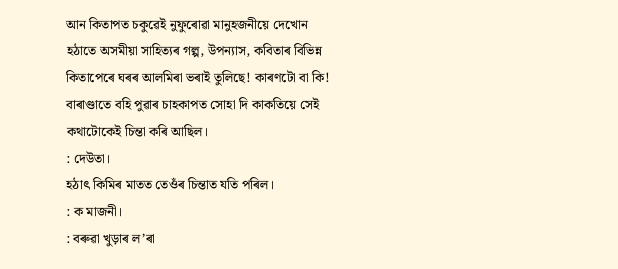আন কিতাপত চকুৱেই নুফুৰোৱা মানুহজনীয়ে দেখোন হঠাতে অসমীয়া সাহিত্যৰ গল্প, উপন্যাস, কবিতাৰ বিভিন্ন কিতাপেৰে ঘৰৰ আলমিৰা ভৰাই তুলিছে! কাৰণটো বা কি! বাৰাণ্ডাতে বহি পুৱাৰ চাহকাপত সোহা দি কাকতিয়ে সেই কথাটোকেই চিন্তা কৰি আছিল।
: দেউতা।
হঠাৎ কিমিৰ মাতত তেওঁৰ চিন্তাত যতি পৰিল।
: ক মাজনী।
: বৰুৱা খুড়াৰ ল’ৰা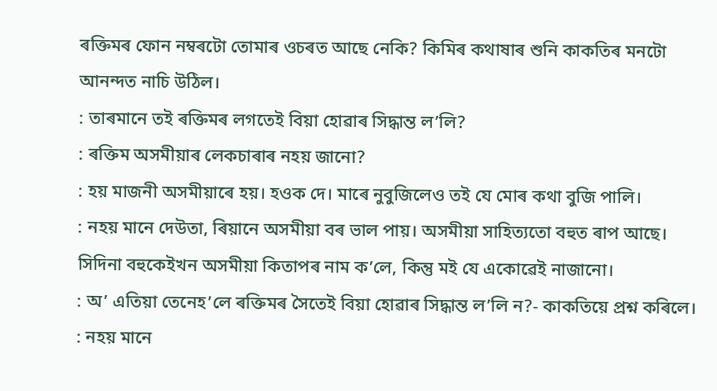ৰক্তিমৰ ফোন নম্বৰটো তোমাৰ ওচৰত আছে নেকি? কিমিৰ কথাষাৰ শুনি কাকতিৰ মনটো আনন্দত নাচি উঠিল।
: তাৰমানে তই ৰক্তিমৰ লগতেই বিয়া হোৱাৰ সিদ্ধান্ত ল’লি?
: ৰক্তিম অসমীয়াৰ লেকচাৰাৰ নহয় জানো?
: হয় মাজনী অসমীয়াৰে হয়। হওক দে। মাৰে নুবুজিলেও তই যে মোৰ কথা বুজি পালি।
: নহয় মানে দেউতা, ৰিয়ানে অসমীয়া বৰ ভাল পায়। অসমীয়া সাহিত্যতো বহুত ৰাপ আছে। সিদিনা বহুকেইখন অসমীয়া কিতাপৰ নাম ক’লে, কিন্তু মই যে একোৱেই নাজানো।
: অ’ এতিয়া তেনেহ’লে ৰক্তিমৰ সৈতেই বিয়া হোৱাৰ সিদ্ধান্ত ল’লি ন?- কাকতিয়ে প্ৰশ্ন কৰিলে।
: নহয় মানে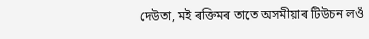দেউতা, মই ৰক্তিমৰ তাতে অসমীয়াৰ টিউচন লওঁ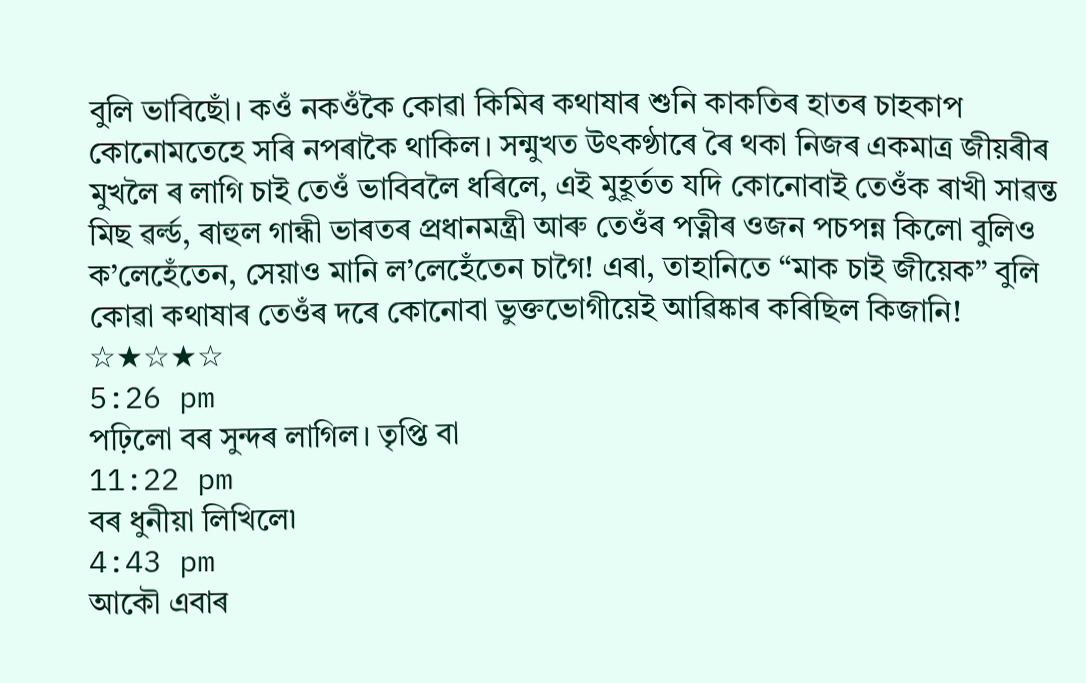বুলি ভাবিছোঁ। কওঁ নকওঁকৈ কোৱা কিমিৰ কথাষাৰ শুনি কাকতিৰ হাতৰ চাহকাপ কোনোমতেহে সৰি নপৰাকৈ থাকিল। সন্মুখত উৎকণ্ঠাৰে ৰৈ থকা নিজৰ একমাত্ৰ জীয়ৰীৰ মুখলৈ ৰ লাগি চাই তেওঁ ভাবিবলৈ ধৰিলে, এই মুহূৰ্তত যদি কোনোবাই তেওঁক ৰাখী সাৱন্ত মিছ ৱৰ্ল্ড, ৰাহুল গান্ধী ভাৰতৰ প্ৰধানমন্ত্ৰী আৰু তেওঁৰ পত্নীৰ ওজন পচপন্ন কিলো বুলিও ক’লেহেঁতেন, সেয়াও মানি ল’লেহেঁতেন চাগৈ! এৰা, তাহানিতে “মাক চাই জীয়েক” বুলি কোৱা কথাষাৰ তেওঁৰ দৰে কোনোবা ভুক্তভোগীয়েই আৱিষ্কাৰ কৰিছিল কিজানি!
☆★☆★☆
5:26 pm
পঢ়িলো বৰ সুন্দৰ লাগিল। তৃপ্তি বা
11:22 pm
বৰ ধুনীয়া লিখিলে৷
4:43 pm
আকৌ এবাৰ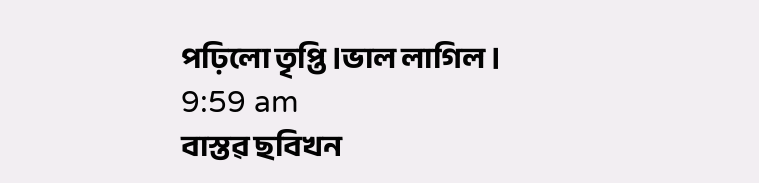পঢ়িলো তৃপ্তি ।ভাল লাগিল ।
9:59 am
বাস্তৱ ছবিখন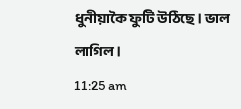ধুনীয়াকৈ ফুটি উঠিছে। ভাল লাগিল।
11:25 am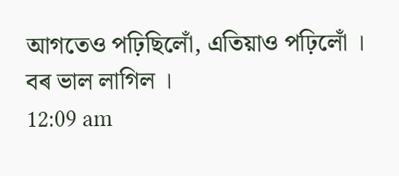আগতেও পঢ়িছিলোঁ, এতিয়াও পঢ়িলোঁ । বৰ ভাল লাগিল ।
12:09 am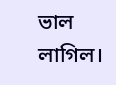ভাল লাগিল।